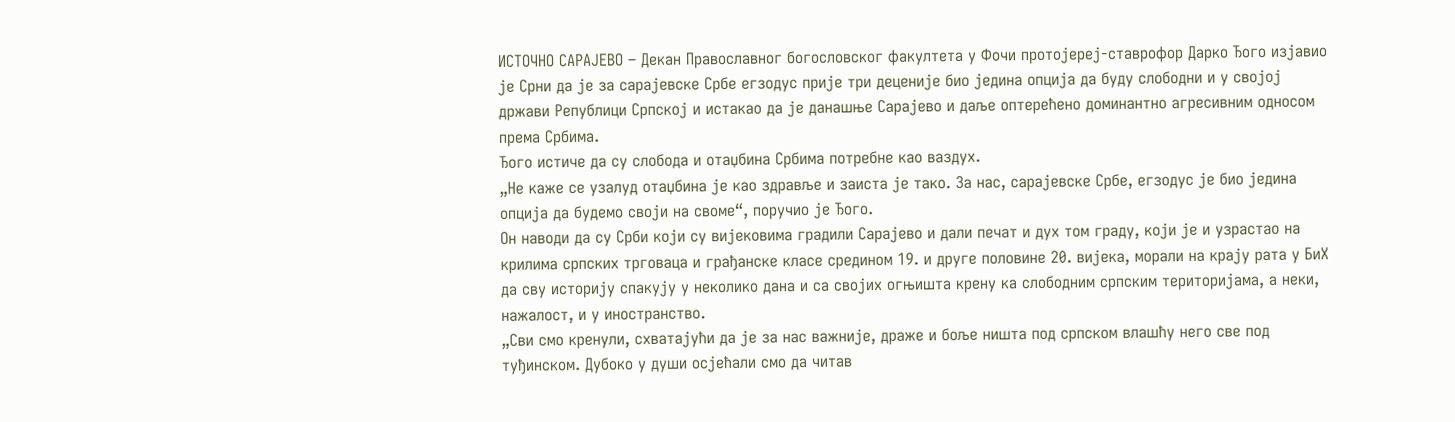ИСТОЧНО САРАЈЕВО – Декан Православног богословског факултета у Фочи протојереј-ставрофор Дарко Ђого изјавио је Срни да је за сарајевске Србе егзодус прије три деценије био једина опција да буду слободни и у својој држави Републици Српској и истакао да је данашње Сарајево и даље оптерећено доминантно агресивним односом према Србима.
Ђого истиче да су слобода и отаџбина Србима потребне као ваздух.
„Не каже се узалуд отаџбина је као здравље и заиста је тако. За нас, сарајевске Србе, егзодус је био једина опција да будемо своји на своме“, поручио је Ђого.
Он наводи да су Срби који су вијековима градили Сарајево и дали печат и дух том граду, који је и узрастао на крилима српских трговаца и грађанске класе средином 19. и друге половине 20. вијека, морали на крају рата у БиХ да сву историју спакују у неколико дана и са својих огњишта крену ка слободним српским територијама, а неки, нажалост, и у иностранство.
„Сви смо кренули, схватајући да је за нас важније, драже и боље ништа под српском влашћу него све под туђинском. Дубоко у души осјећали смо да читав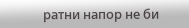ратни напор не би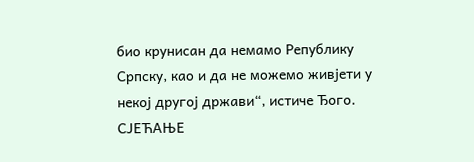био крунисан да немамо Републику Српску, као и да не можемо живјети у некој другој држави“, истиче Ђого.
СЈЕЋАЊЕ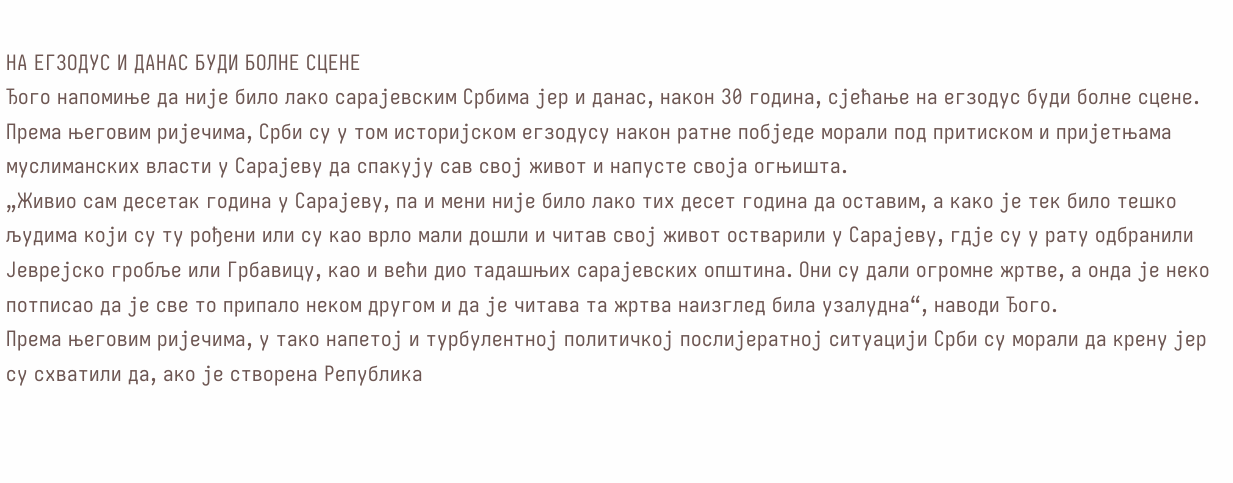НА ЕГЗОДУС И ДАНАС БУДИ БОЛНЕ СЦЕНЕ
Ђого напомиње да није било лако сарајевским Србима јер и данас, након 30 година, сјећање на егзодус буди болне сцене.
Према његовим ријечима, Срби су у том историјском егзодусу након ратне побједе морали под притиском и пријетњама муслиманских власти у Сарајеву да спакују сав свој живот и напусте своја огњишта.
„Живио сам десетак година у Сарајеву, па и мени није било лако тих десет година да оставим, а како је тек било тешко људима који су ту рођени или су као врло мали дошли и читав свој живот остварили у Сарајеву, гдје су у рату одбранили Јеврејско гробље или Грбавицу, као и већи дио тадашњих сарајевских општина. Они су дали огромне жртве, а онда је неко потписао да је све то припало неком другом и да је читава та жртва наизглед била узалудна“, наводи Ђого.
Према његовим ријечима, у тако напетој и турбулентној политичкој послијератној ситуацији Срби су морали да крену јер су схватили да, ако је створена Република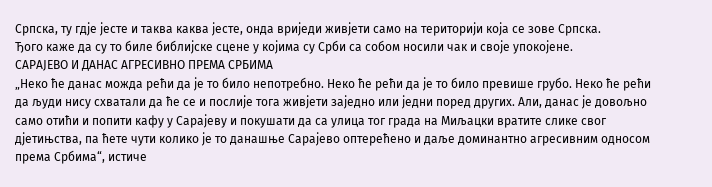Српска, ту гдје јесте и таква каква јесте, онда вриједи живјети само на територији која се зове Српска.
Ђого каже да су то биле библијске сцене у којима су Срби са собом носили чак и своје упокојене.
САРАЈЕВО И ДАНАС АГРЕСИВНО ПРЕМА СРБИМА
„Неко ће данас можда рећи да је то било непотребно. Неко ће рећи да је то било превише грубо. Неко ће рећи да људи нису схватали да ће се и послије тога живјети заједно или једни поред других. Али, данас је довољно само отићи и попити кафу у Сарајеву и покушати да са улица тог града на Миљацки вратите слике свог дјетињства, па ћете чути колико је то данашње Сарајево оптерећено и даље доминантно агресивним односом према Србима“, истиче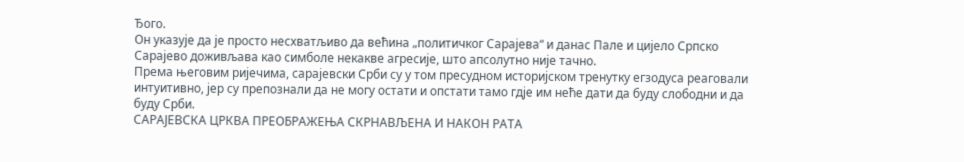Ђого.
Он указује да је просто несхватљиво да већина „политичког Сарајева“ и данас Пале и цијело Српско Сарајево доживљава као симболе некакве агресије, што апсолутно није тачно.
Према његовим ријечима, сарајевски Срби су у том пресудном историјском тренутку егзодуса реаговали интуитивно, јер су препознали да не могу остати и опстати тамо гдје им неће дати да буду слободни и да буду Срби.
САРАЈЕВСКА ЦРКВА ПРЕОБРАЖЕЊА СКРНАВЉЕНА И НАКОН РАТА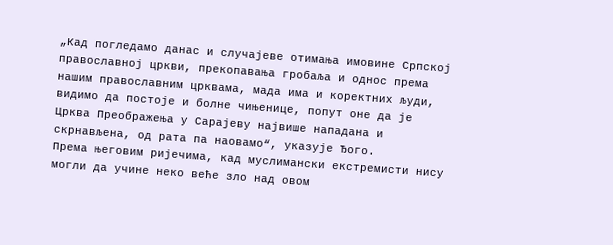„Кад погледамо данас и случајеве отимања имовине Српској православној цркви, прекопавања гробаља и однос према нашим православним црквама, мада има и коректних људи, видимо да постоје и болне чињенице, попут оне да је Црква Преображења у Сарајеву највише нападана и скрнављена, од рата па наовамо“, указује Ђого.
Према његовим ријечима, кад муслимански екстремисти нису могли да учине неко веће зло над овом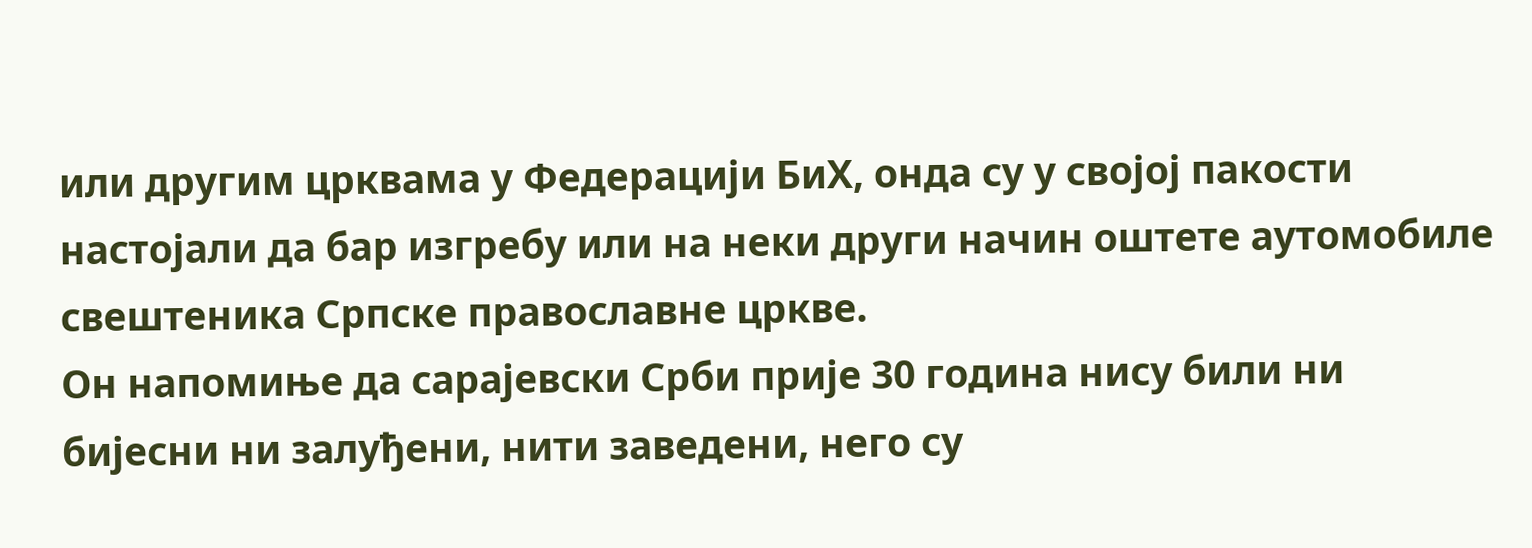или другим црквама у Федерацији БиХ, онда су у својој пакости настојали да бар изгребу или на неки други начин оштете аутомобиле свештеника Српске православне цркве.
Он напомиње да сарајевски Срби прије 30 година нису били ни бијесни ни залуђени, нити заведени, него су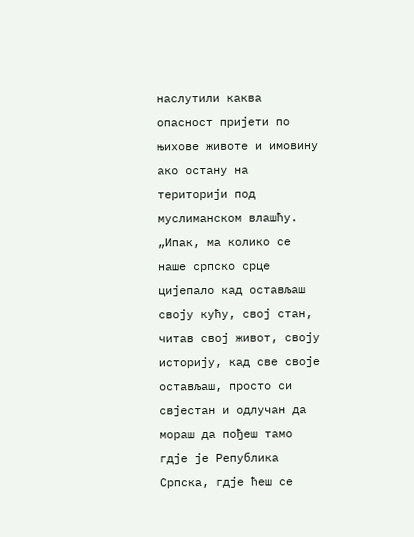наслутили каква опасност пријети по њихове животе и имовину ако остану на територији под муслиманском влашћу.
„Ипак, ма колико се наше српско срце цијепало кад остављаш своју кућу, свој стан, читав свој живот, своју историју, кад све своје остављаш, просто си свјестан и одлучан да мораш да пођеш тамо гдје је Република Српска, гдје ћеш се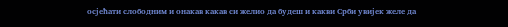осјећати слободним и онакав какав си желио да будеш и какви Срби увијек желе да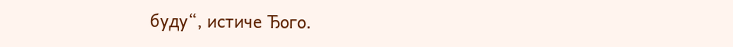буду“, истиче Ђого.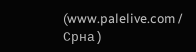(www.palelive.com / Срна)